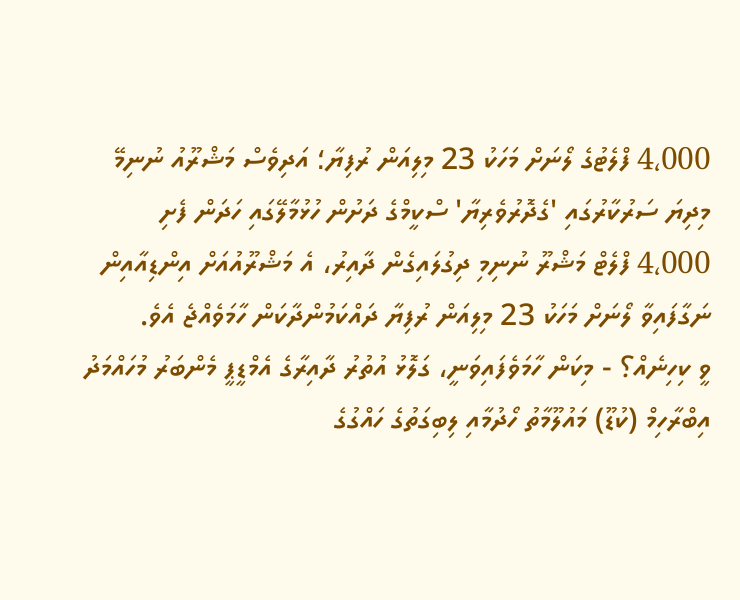4،000 ފްލެޓުގެ ލޯނަށް މަހަކު 23 މިލިއަން ރުފިޔާ؛ އަދިވެސް މަޝްރޫއު ނުނިމޭ
މިދިޔަ ސަރުކާރުގައި 'ގެދޮރުވެރިޔާ' ސްކީމްގެ ދަށުން ހުޅުމާލޭގައި ހަދަން ފެށި 4،000 ފްލެޓް މަޝްރޫ ނުނިމި ދިގުލައިގެން ދާއިރު، އެ މަޝްރޫއުއަށް އިންޑިއާއިން ނަގާފައިވާ ލޯނަށް މަހަކު 23 މިލިއަން ރުފިޔާ ދައްކަމުންދާކަން ހާމަވެއްޖެ އެވެ.
ވީ ކިހިނެއް؟ - މިކަން ހާމަވެފައިވަނީ، ގަލޮޅު އުތުރު ދާއިރާގެ އެމްޑީޕީ މެންބަރު މުހައްމަދު އިބްރާހިމް (ކުޑޫ) މައުލޫމާތު ހޯދުމާއި ލިބިގަތުގެ ހައްގުގެ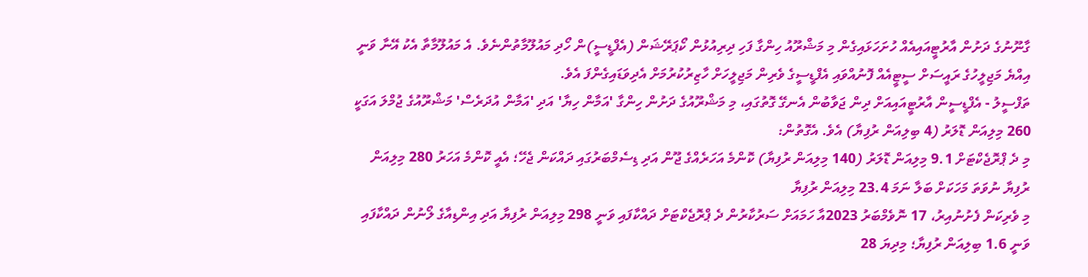ގާނޫނުގެ ދަށުން އާރުޓީއައިއެއް ހުށަހަޅައިގެން މި މަޝްރޫއު ހިންގާ ފަހި ދިރިއުޅުން ކޯޕަރޭޝަން (އެފްޑީސީ)ން ހޯދި މައުލޫމާތުންނެވެ. އެ މައުލޫމާތާ އެކު އޭނާ ވަނީ އިއްޔެ މަޖިލީހުގެ ރައީސަށް ސީޓީއެއް ފޮނުއްވައި އެފްޑީސީގެ ވެރިން މަޖިލީހަށް ހާޒިރުކުރުމަށް އެދިވަޑައިގެންފަ އެވެ.
ތަފްސީލު - އެފްޑީސީން އާރުޓީއައިއަށް ދިން ޖަވާބުން އެނގޭ ގޮތުގައި، މި މަޝްރޫއުގެ ދަށުން ހިންގާ 'އަމާން ހިޔާ' އަދި 'އަމާން އުދަރެސް' މަޝްރޫއުގެ ޖުމްލަ އަގަކީ 260 މިލިއަން ޑޮލަރު (4 ބިލިއަން ރުފިޔާ) އެވެ. އެގޮތުން:
މި ދެ ޕްރޮޖެކްޓަށް 9.1 މިލިއަން ޑޮލަރު (140 މިލިއަން ރުފިޔާ) ކޮންމެ އަހަރެއްގެ ޖޫން އަދި ޑިސެމްބަރުގައި ދައްކަން ޖެހޭ؛ އެއީ ކޮންމެ އަހަރު 280 މިލިއަން ރުފިޔާ ނުވަތަ މަހަކަށް ބަލާ ނަމަ 23.4 މިލިއަން ރުފިޔާ
މި ވެރިކަން ފެށުނުއިރު، 17 ނޮވެމްބަރު 2023އާ ހަމައަށް ސަރުކާރުން ދެ ޕްރޮޖެކްޓަށް ދައްކާފައި ވަނީ 298 މިލިއަން ރުފިޔާ އަދި އިންޑިއާގެ ލޯނުން ދައްކާފައި ވަނީ 1.6 ބިލިއަން ރުފިޔާ؛ މިދިޔަ 28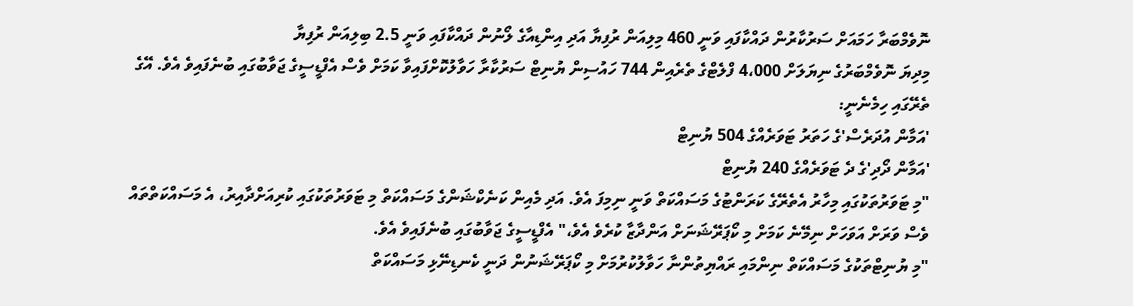ނޮވެމްބަރާ ހަމައަށް ސަރުކާރުން ދައްކާފައި ވަނީ 460 މިލިއަން ރުފިޔާ އަދި އިންޑިއާގެ ލޯނުން ދައްކާފައި ވަނީ 2.5 ބިލިއަން ރުފިޔާ
މިދިޔަ ނޮވެމްބަރުގެ ނިޔަލަށް 4،000 ފްލެޓްގެ ތެރެއިން 744 ހައުސިން ޔުނިޓް ސަރުކާރާ ހަވާލުކޮށްފައިވާ ކަމަށް ވެސް އެފްޑީސީގެ ޖަވާބުގައި ބުނެފައިވެ އެވެ. އޭގެ ތެރޭގައި ހިމެނެނީ:
'އަމާން އުދަރެސް'ގެ ހަތަރު ޓަވަރެއްގެ 504 ޔުނިޓް
'އަމާން ދޯދި'ގެ ދެ ޓަވަރެއްގެ 240 ޔުނިޓް
"މި ޓަވަރުތަކުގައި މިހާރު އެތެރޭގެ ކަރަންޓުގެ މަސައްކަތް ވަނީ ނިމިފަ އެވެ. އަދި މެއިން ކަނެކްޝަންގެ މަސައްކަތް މި ޓަވަރުތަކުގައި ކުރިއަށްދާއިރު، އެ މަސައްކަތްތައް ވެސް ވަރަށް އަވަހަށް ނިމޭނެ ކަމަށް މި ކޯޕަރޭޝަނަށް އަންދާޒާ ކުރެވެ އެވެ،" އެފްޑީސީގެ ޖަވާބުގައި ބުނެފައިވެ އެވެ.
"މި ޔުނިޓްތަކުގެ މަސައްކަތް ނިންމައި ރައްޔިތުންނާ ހަވާލުކުރުމަށް މި ކޯޕަރޭޝަނުން ދަނީ ކެނޑިނޭޅި މަސައްކަތް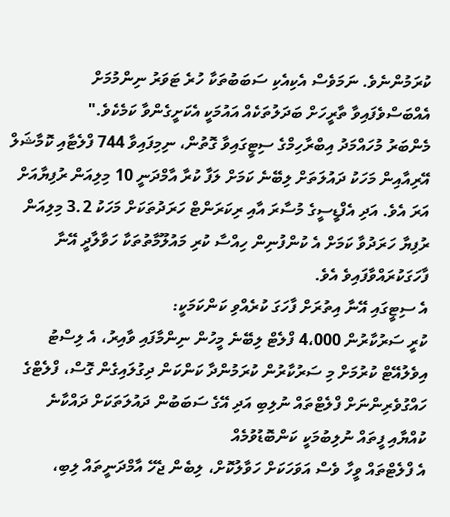ކުރަމުންނެވެ. ނަމަވެސް އެކިއެކި ސަބަބުތަކާ ހުރެ ޓަވަރު ނިންމުމަށް އެއްބަސްވެފައިވާ ތާރީހަށް ބަދަލުތަކެއް އައުމަކީ އެކަށީގެންވާ ކަމެކެވެ."
މެންބަރު މުހައްމަދު އިބްރާހިމްގެ ސިޓީގައިވާ ގޮތުން، ނިމިފައިވާ 744 ފްލެޓާއި ކޮމާޝަލް އޭރިއާއިން މަހަކު ދައުލަތަށް ލިބޭނެ ކަމަށް ލަފާ ކުރާ އާމްދަނީ 10 މިލިއަން ރުފިޔާއަށް އަރަ އެވެ. އަދި އެފްޑީސީގެ މުސާރަ އާއި ރިކަރަންޓް ހަރަދުތަކަށް މަހަކު 3.2 މިލިއަން ރުފިޔާ ހަރަދުވާ ކަމަށް އެ ކުންފުނިން ހިއްސާ ކުރި މައުލޫމާތުތަކާ ހަވާލާދީ އޭނާ ފާހަގަކުރައްވާފައިވެ އެވެ.
އެ ސިޓީގައި އޭނާ އިތުރަށް ފާހަގަ ކުރެއްވި ކަންކަމަކީ:
ކުރީ ސަރުކާރުން 4،000 ފްލެޓް ލިބޭނެ މީހުން ނިންމާފައި ވާއިރު، އެ ލިސްޓު އިވެލުއޭޓް ކުރުމަށް މި ސަރުކާރުން ކުރަމުންދާ ކަންކަން ދިގުލައިގެން ގޮސް، ފްލެޓްގެ ހައްގުވެރިންނަށް ފްލެޓްތައް ނުލިބި އަދި އޭގެ ސަބަބުން ދައުލަތަކަށް ދައްކާނެ ކުއްޔާއި ފީތައް ނުލިބުމަކީ ކަންބޮޑުވުމެއް
އެ ފްލެޓްތައް ވީހާ ވެސް އަވަހަކަށް ހަވާލުކޮށް، ލިބެން ޖެހޭ އާމްދަނީތައް ލިބި،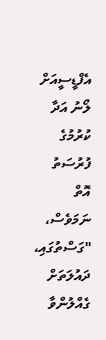އެފްޑީސީއަށް ލޯނު އަދާ ކުރުމުގެ ފުރުސަތު އޮތް ނަމަވެސް، "ގަސްތުގައި، ދައުލަތަށް ގެއްލުންވާ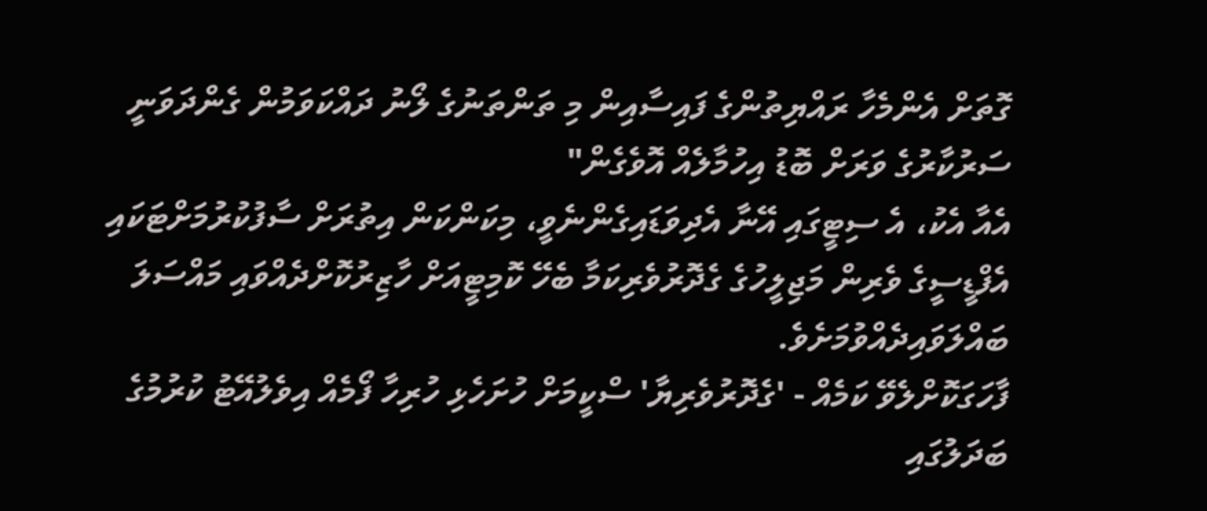ގޮތަށް އެންމެހާ ރައްޔިތުންގެ ފައިސާއިން މި ތަންތަނުގެ ލޯނު ދައްކަވަމުން ގެންދަވަނީ ސަރުކާރުގެ ވަރަށް ބޮޑު އިހުމާލެއް އޮވެގެން"
އެއާ އެކު، އެ ސިޓީގައި އޭނާ އެދިވަޑައިގެންނެވީ، މިކަންކަން އިތުރަށް ސާފުކުރުމަށްޓަކައި އެފްޑީސީގެ ވެރިން މަޖިލީހުގެ ގެދޮރުވެރިކަމާ ބެހޭ ކޮމިޓީއަށް ހާޒިރުކޮށްދެއްވައި މައްސަލަ ބައްލަވައިދެއްވުމަށެވެ.
ފާހަގަކޮށްލެވޭ ކަމެއް - 'ގެދޮރުވެރިޔާ' ސްކީމަށް ހުށަހެޅި ހުރިހާ ފޯމެއް އިވެލުއޭޓު ކުރުމުގެ ބަދަލުގައި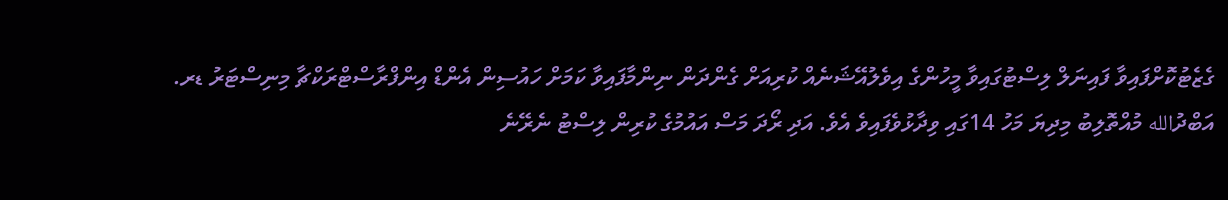ގެޒެޓުކޮށްފައިވާ ފައިނަލް ލިސްޓުގައިވާ މީހުންގެ އިވެލުއޭޝަނެއް ކުރިއަށް ގެންދަން ނިންމާފައިވާ ކަމަށް ހައުސިން އެންޑް އިންފްރާސްޓްރަކްޗާ މިނިސްޓަރު ޑރ. އަބްދުالله މުއްތޮލިބު މިދިޔަ މަހު 14ގައި ވިދާޅުވެފައިވެ އެވެ. އަދި ރޯދަ މަސް އައުމުގެ ކުރިން ލިސްޓު ނެރޭނެ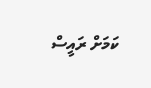ކަމަށް ރައީސް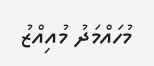މުހައްމަދު މުއިއްޒު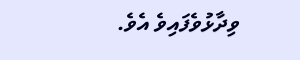ވިދާޅުވެފައިވެ އެވެ.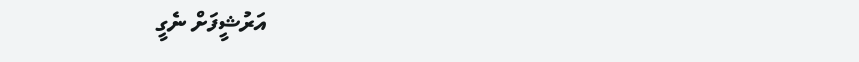އަރުޝީފަށް ނެގީ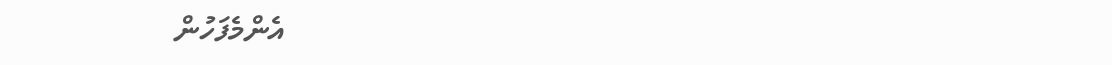އެންމެފަހުން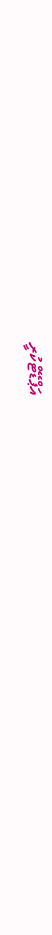އަޕްޑޭޓްކުރީ